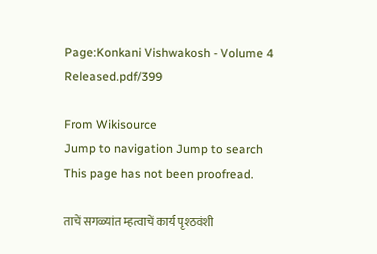Page:Konkani Vishwakosh - Volume 4 Released.pdf/399

From Wikisource
Jump to navigation Jump to search
This page has not been proofread.

ताचें सगळ्यांत म्हत्वाचें कार्य पृश्ठवंशी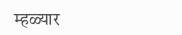म्हळ्यार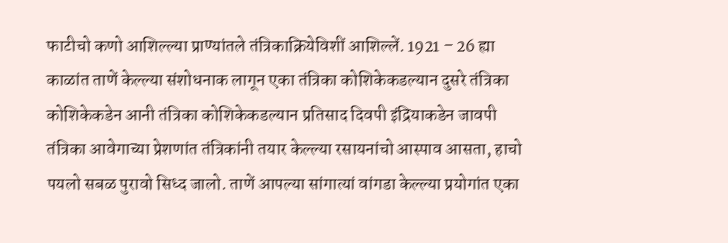फाटीचो कणो आशिल्ल्या प्राण्यांतले तंत्रिकाक्रियेविशीं आशिल्लें. 1921 – 26 ह्या काळांत ताणें केल्ल्या संशोधनाक लागून एका तंत्रिका कोशिकेकडल्यान दुसरे तंत्रिका कोशिकेकडेन आनी तंत्रिका कोशिकेकडल्यान प्रतिसाद दिवपी इंद्रियाकडेन जावपी तंत्रिका आवेगाच्या प्रेशणांत तंत्रिकांनी तयार केल्ल्या रसायनांचो आस्पाव आसता, हाचो पयलो सबळ पुरावो सिध्द जालो. ताणें आपल्या सांगात्यां वांगडा केल्ल्या प्रयोगांत एका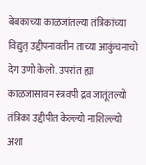बेबकाच्या काळजांतल्या तंत्रिकांच्या विद्युत् उद्दीपनावतीन ताच्या आकुंचनाचो देग उणो केलो. उपरांत ह्या काळजासावन स्त्रवपी द्रव जातूंतल्यो तंत्रिका उद्दीपीत केल्ल्यो नाशिल्ल्यो अशा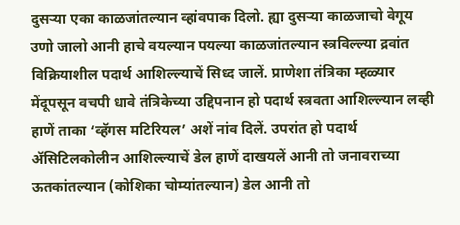दुसऱ्या एका काळजांतल्यान व्हांवपाक दिलो. ह्या दुसऱ्या काळजाचो वेगूय उणो जालो आनी हाचे वयल्यान पयल्या काळजांतल्यान स्त्रविल्ल्या द्रवांत विक्रियाशील पदार्थ आशिल्ल्याचें सिध्द जालें. प्राणेशा तंत्रिका म्हळ्यार मेंदूपसून वचपी धावे तंत्रिकेच्या उद्दिपनान हो पदार्थ स्त्रवता आशिल्ल्यान लव्ही हाणें ताका ‘व्हॅगस मटिरियल’ अशें नांव दिलें. उपरांत हो पदार्थ ॲसिटिलकोलीन आशिल्ल्याचें डेल हाणें दाखयलें आनी तो जनावराच्या ऊतकांतल्यान (कोशिका चोम्यांतल्यान) डेल आनी तो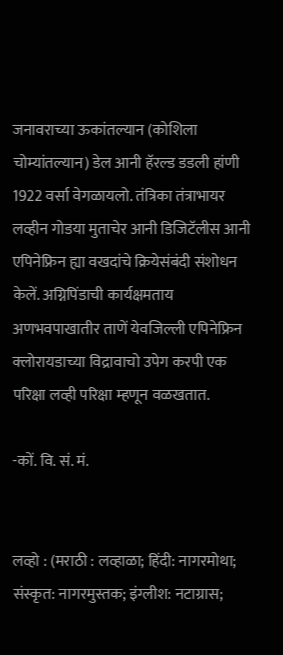जनावराच्या ऊकांतल्यान (कोशिला चोम्यांतल्यान) डेल आनी हॅरल्ड डडली हांणी 1922 वर्सा वेगळायलो. तंत्रिका तंत्राभायर लव्हीन गोडया मुताचेर आनी डिजिटॅलीस आनी एपिनेफ्रिन ह्या वखदांचे क्रियेसंबंदी संशोधन केलें. अग्निपिंडाची कार्यक्षमताय अणभवपाखातीर ताणें येवजिल्ली एपिनेफ्रिन क्लोरायडाच्या विद्रावाचो उपेग करपी एक परिक्षा लव्ही परिक्षा म्हणून वळखतात.

-कों. वि. सं. मं.


लव्हो : (मराठी : लव्हाळा; हिंदी: नागरमोथा; संस्कृत: नागरमुस्तक; इंग्लीश: नटाग्रास;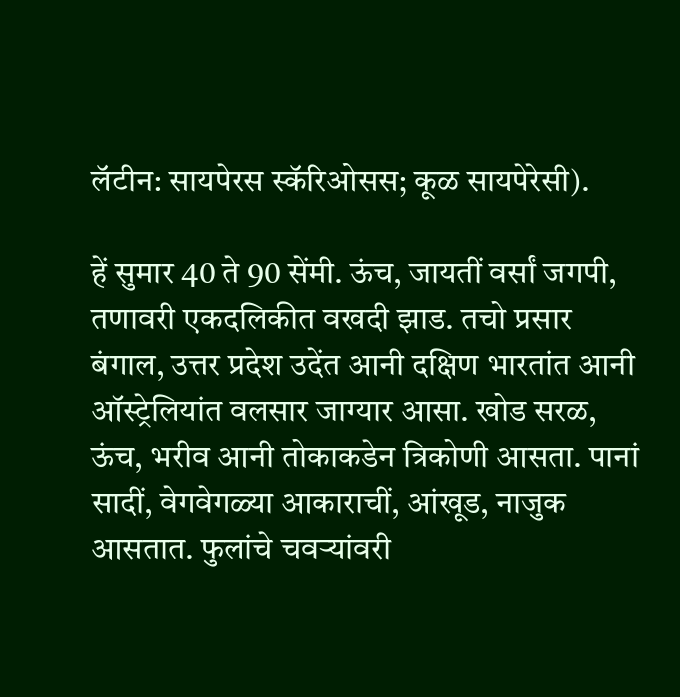लॅटीन: सायपेरस स्कॅरिओसस; कूळ सायपेरेसी).

हें सुमार 40 ते 90 सेंमी. ऊंच, जायतीं वर्सां जगपी, तणावरी एकदलिकीत वखदी झाड. तचो प्रसार बंगाल, उत्तर प्रदेश उदेंत आनी दक्षिण भारतांत आनी ऑस्ट्रेलियांत वलसार जाग्यार आसा. खोड सरळ, ऊंच, भरीव आनी तोकाकडेन त्रिकोणी आसता. पानां सादीं, वेगवेगळ्या आकाराचीं, आंखूड, नाजुक आसतात. फुलांचे चवऱ्यांवरी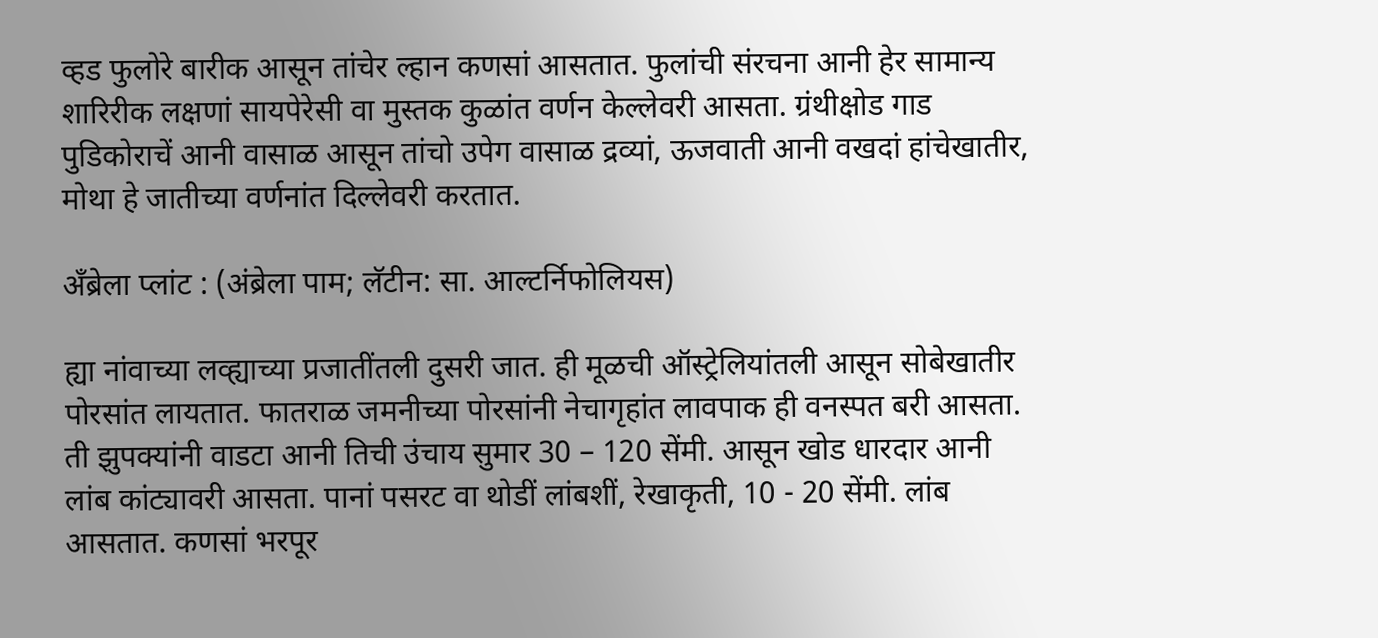व्हड फुलोरे बारीक आसून तांचेर ल्हान कणसां आसतात. फुलांची संरचना आनी हेर सामान्य शारिरीक लक्षणां सायपेरेसी वा मुस्तक कुळांत वर्णन केल्लेवरी आसता. ग्रंथीक्षोड गाड पुडिकोराचें आनी वासाळ आसून तांचो उपेग वासाळ द्रव्यां, ऊजवाती आनी वखदां हांचेखातीर, मोथा हे जातीच्या वर्णनांत दिल्लेवरी करतात.

अँब्रेला प्लांट : (अंब्रेला पाम; लॅटीन: सा. आल्टर्निफोलियस)

ह्या नांवाच्या लव्ह्याच्या प्रजातींतली दुसरी जात. ही मूळची ऑस्ट्रेलियांतली आसून सोबेखातीर पोरसांत लायतात. फातराळ जमनीच्या पोरसांनी नेचागृहांत लावपाक ही वनस्पत बरी आसता. ती झुपक्यांनी वाडटा आनी तिची उंचाय सुमार 30 – 120 सेंमी. आसून खोड धारदार आनी लांब कांट्यावरी आसता. पानां पसरट वा थोडीं लांबशीं, रेखाकृती, 10 - 20 सेंमी. लांब आसतात. कणसां भरपूर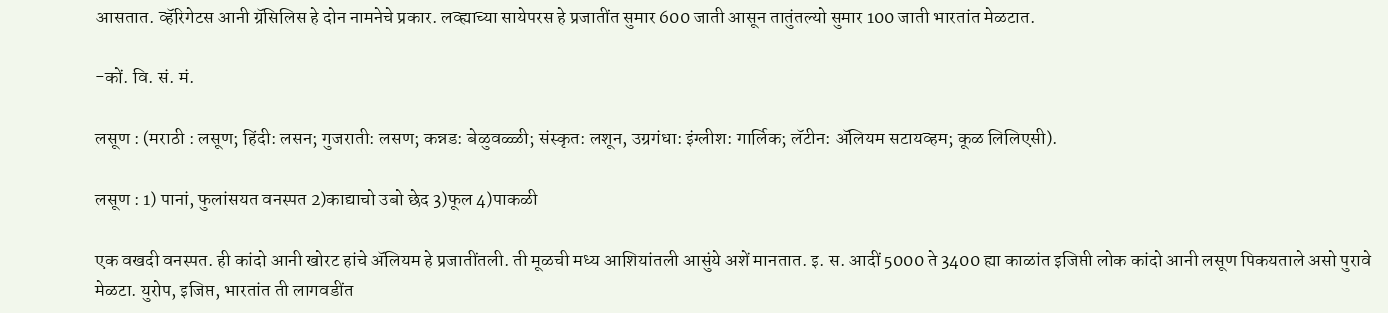आसतात. व्हॅरिगेटस आनी ग्रॅसिलिस हे दोन नामनेचे प्रकार. लव्ह्याच्या सायेपरस हे प्रजातींत सुमार 600 जाती आसून तातुंतल्यो सुमार 100 जाती भारतांत मेळटात.

-कों. वि. सं. मं.

लसूण : (मराठी : लसूण; हिंदी: लसन; गुजराती: लसण; कन्नड: बेळुवळ्ळी; संस्कृत: लशून, उग्रगंधा: इंग्लीश: गार्लिक; लॅटीन: ॲलियम सटायव्हम; कूळ लिलिएसी).

लसूण : 1) पानां, फुलांसयत वनस्पत 2)काद्याचो उबो छेद 3)फूल 4)पाकळी

एक वखदी वनस्पत. ही कांदो आनी खोरट हांचे ॲलियम हे प्रजातींतली. ती मूळची मध्य आशियांतली आसुंये अशें मानतात. इ. स. आदीं 5000 ते 3400 ह्या काळांत इजिप्ती लोक कांदो आनी लसूण पिकयताले असो पुरावे मेळटा. युरोप, इजिप्त, भारतांत ती लागवडींत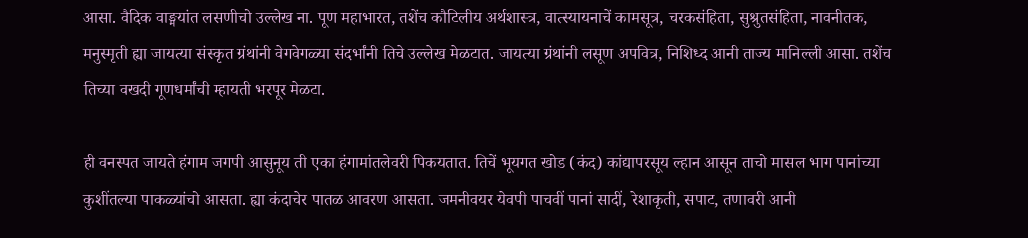आसा. वैदिक वाङ्मयांत लसणीचो उल्लेख ना. पूण महाभारत, तशेंच कौटिलीय अर्थशास्त्र, वात्स्यायनाचें कामसूत्र, चरकसंहिता, सुश्रुतसंहिता, नावनीतक, मनुस्मृती ह्या जायत्या संस्कृत ग्रंथांनी वेगवेगळ्या संदर्भांनी तिचे उल्लेख मेळटात. जायत्या ग्रंथांनी लसूण अपवित्र, निशिध्द आनी ताज्य मानिल्ली आसा. तशेंच तिच्या वखदी गूणधर्मांची म्हायती भरपूर मेळटा.

ही वनस्पत जायते हंगाम जगपी आसुनूय ती एका हंगामांतलेवरी पिकयतात. तिचें भूयगत खोड (कंद) कांद्यापरसूय ल्हान आसून ताचो मासल भाग पानांच्या कुशींतल्या पाकळ्यांचो आसता. ह्या कंदाचेर पातळ आवरण आसता. जमनीवयर येवपी पाचवीं पानां सादीं, रेशाकृती, सपाट, तणावरी आनी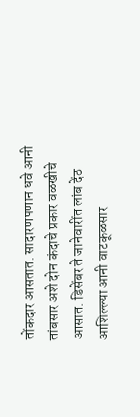तोंकदार आसतात. सादारणपणान धवे आनी तांबसार अशे दोन कंदाचे प्रकार वळखीचे आसात. डिसेंबर ते जानेवारींत लांब देंठ आशिल्ल्या आनी वाटकूळसार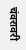चंवरावरी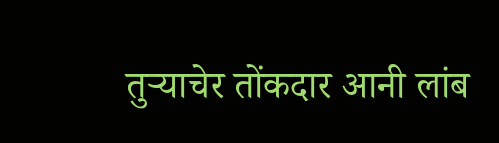तुऱ्याचेर तोंकदार आनी लांब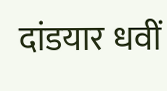दांडयार धवीं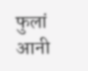फुलां आनी